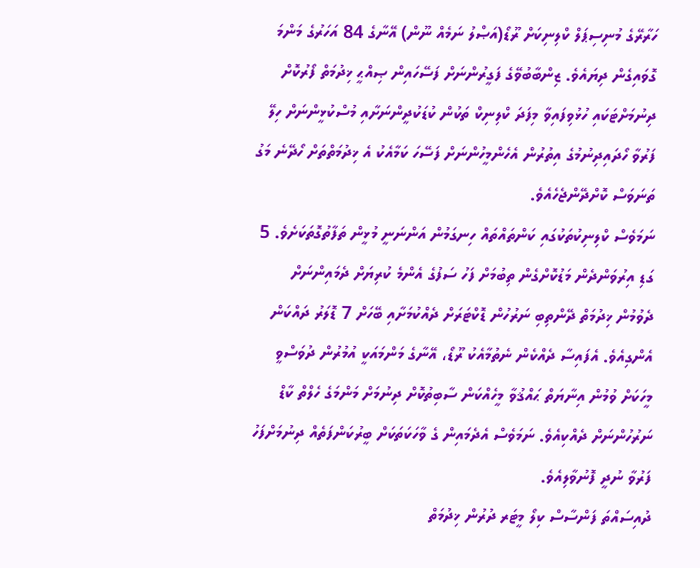ހަރާރޭގެ މުނިސިޕަލް ކްލިނިކަށް ރޫޑޯ(އަޞްލު ނަމެއް ނޫން) އޭނާގެ 84 އަހަރުގެ މަންމަ ގޮވައިގެން ދިޔައެވެ. ޒިންބާބުވޭގެ ފަގީރުންނަށް ފަސޭހައިން ޞިއްޙީ ޚިދުމަތް ފޯރުކޮށް ދިނުމަށްޓަކައި ހުޅުވިފައިވާ މިފަދަ ކްލިނިކް ތަކުން ކުޑަކުދީންނަށާއި މުސްކުޅީންނަށް ހިލޭ ފަރުވާ ހޯދައިދިނުމުގެ އިތުރުން އެހެންމީހުންނަށް ފަސޭހަ ކަމާއެކު އެ ޚިދުމަތްތަށް ހޯދޭނެ މަގު ތަނަވަސް ކޮށްދޭންޖެހެއެވެ.
ނަމަވެސް ކްލިނިކުތަކުގައި ކަންތައްތައް ހިނގަމުން އަންނަނީ މުޅީން ތަފާތުގޮތަކަށެވެ. 5 ގަޑި އިރުވަންދެން މަޑުކޮށްގެން ތިބުމަށް ފަހު ސަފުގެ އެންމެ ކުރިޔަށް ދެމައިންނަށް ދެވުމުން ޚިދުމަތް ދޭންތިބި ނަރުހުން ޑޮކްޓަރަށް ދެއްކުމަށާއި ބޭހަށް 7 ޑޮލަރު ދައްކަން އެންގިއެވެ. އެފައިސާ ދެއްކެން ނެތުމާއެކު ރޫޑޯ، އޭނާގެ މަންމައަކީ އުމުރުން ދުވަސްވީ މީހަކަށް ވުމުން އިނާޔަތް ޙައްޤުވާ މީހެއްކަން ސާބިތުކޮށް ދިނުމަށް މަންމަގެ ހެލްތް ކާޑް ނަރުހުންނަށް ދެއްކިއެވެ. ނަމަވެސް އެދެމައިން ގެ ވާހަކަތަކަށް ބީރުކަންފަތެއް ދިނުމަށްފަހު ފަރުވާ ނުދީ ފޮނުވާލިއެވެ.
ދުއިސައްތަ ފަންސާސް ކިލޯ މީޓަރ ދުރުން ޚިދުމަތް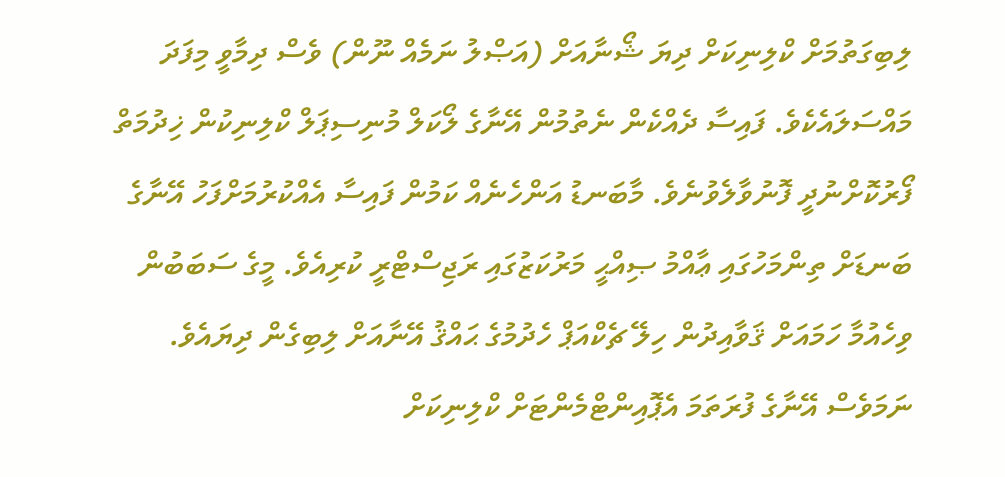ލިބިގަތުމަށް ކްލިނިކަށް ދިޔަ ޝޯނާއަށް (އަޞްލު ނަމެއް ނޫން) ވެސް ދިމާވީ މިފަދަ މައްސަލައެކެވެ. ފައިސާ ދެއްކެން ނެތުމުން އޭނާގެ ލޯކަލް މުނިސިޕަލް ކްލިނިކުން ޚިދުމަތް ފޯރުކޮށްނުދީ ފޮނުވާލެވުނެވެ. މާބަނޑު އަންހެނެއް ކަމުން ފައިސާ އެއްކުރުމަށްފަހު އޭނާގެ ބަނޑަށް ތިންމަހުގައި ޢާއްމު ޞިއްޙީ މަރުކަޒުގައި ރަޖިސްޓްރީ ކުރިއެވެ. މީގެ ސަބަބުން ވިހެއުމާ ހަމައަށް ޤަވާއިދުން ހިލޭ ޗެކްއަޕް ހެދުމުގެ ޙައްޤު އޭނާއަށް ލިބިގެން ދިޔައެވެ.
ނަމަވެސް އޭނާގެ ފުރަތަމަ އެޕޮއިންޓްމެންޓަށް ކްލިނިކަށް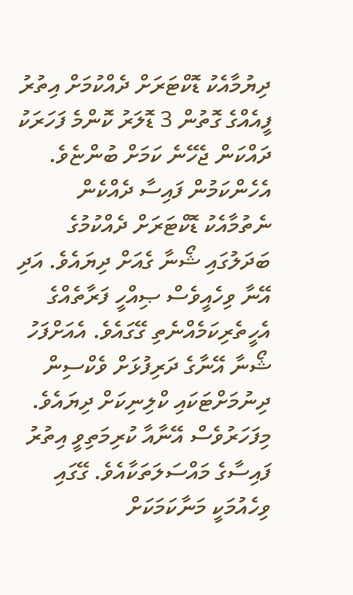ދިޔުމާއެކު ޑޮކްޓަރަށް ދެއްކުމަށް އިތުރު ފީއެއްގެ ގޮތުން 3 ޑޮލަރު ކޮންމެ ފަހަރަކު ދައްކަން ޖެހޭނެ ކަމަށް ބުންޏެވެ. އެހެންކަމުން ފައިސާ ދެއްކެން ނެތުމާއެކު ޑޮކްޓަރަށް ދެއްކުމުގެ ބަދަލުގައި ޝޯނާ ގެއަށް ދިޔައެވެ. އަދި އޭނާ ވިހެއީވެސް ޞިއްހީ ފަރާތެއްގެ އެހީތެރިކަމެއްނެތި ގޭގައެވެ. އެއަށްފަހު ޝޯނާ އޭނާގެ ދަރިފުޅަށް ވެކްސިން ދިނުމަށްޓަކައި ކްލިނިކަށް ދިޔައެވެ. މިފަހަރުވެސް އޭނާއާ ކުރިމަތިވީ އިތުރު ފައިސާގެ މައްސަލަތަކާއެވެ. ގޭގައި ވިހެއުމަކީ މަނާކަމަކަށް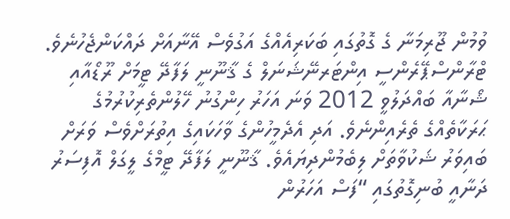ވުމުން ޖޫރިމަނާ ގެ ގޮތުގައި ބަކަރިއެއްގެ އަގުވެސް އޭނާއަށް ދައްކަންޖެހުނެވެ.
ޓްރާންސްޕޭރެންސީ އިންޓަރނޭޝަނަލް ގެ ޤާނޫނީ ލަފާދޭ ޓީމަށް ރޫޑޯއާއި ޝޯނާއާ ބައްދަލުވީ 2012 ވަނަ އަހަރު ހިންގުނު ހޭލުންތެރިކުރުމުގެ ޙަރަކާތެއްގެ ތެރެއިންނެވެ. އަދި އެދެމީހުންގެ ވާހަކައިގެ އިތުރަށްވެސް ވަރަށް ބައިވަރު ޝަކުވާތަށް ލިބެމުންދިޔައެވެ. ޤާނޫނީ ލަފާދޭ ޓީމްގެ ލީގަލް އޮފިސަރު ދަނާއީ ބުނިގޮތުގައި “ފަސް އަހަރުން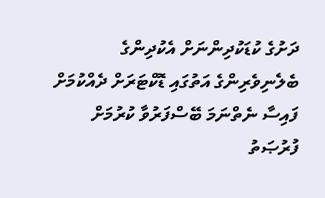ދަށުގެ ކުޑަކުދިންނަށް އެކުދިންގެ ބެލެނިވެރިންގެ އަތުގައި ޑޮކްޓަރަށް ދެއްކުމަށް ފައިސާ ނެތްނަމަ ބޭސްފަރުވާ ކުރުމަށް ފުރުޞަތު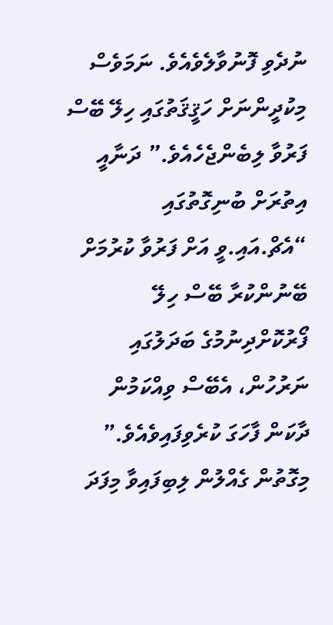ނުދެވި ފޮނުވާލެވެއެވެ. ނަމަވެސް މިކުދީންނަށް ހަޤީޤަތުގައި ހިލޭ ބޭސް ފަރުވާ ލިބެންޖެހެއެވެ.” ދަނާއީ އިތުރަށް ބުނިގޮތުގައި “އެޗް.އައި.ވީ އަށް ފަރުވާ ކުރުމަށް ބޭނުންކުރާ ބޭސް ހިލޭ ފޯރުކޮށްދިނުމުގެ ބަދަލުގައި ނަރުހުން، އެބޭސް ވިއްކަމުން ދާކަން ފާހަގަ ކުރެވިފައިވެއެވެ.”
މިގޮތުން ގެއްލުން ލިބިފައިވާ މިފަދަ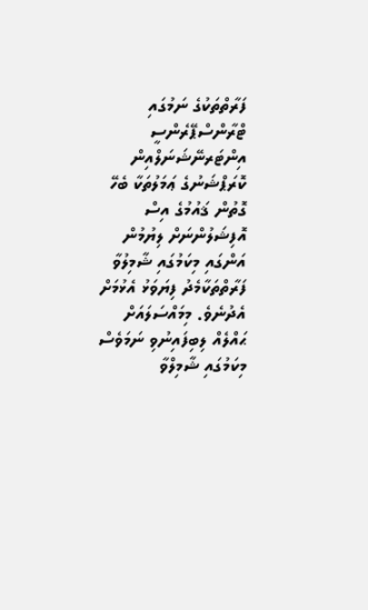ފަރާތްތަކުގެ ނަމުގައި ޓްރާންސްޕޭރެންސީ އިންޓަރނޭޝަނަލްއިން ކޮރަޕްޝަނުގެ ޢަމަލުތަކާ ބެހޭ ގޮތުން ޤައުމުގެ އިސް އޮފިޝަލުންނަށް ލިޔުމުން އަންގައި މިކަމުގައި ޝާމިލުވާ ފަރާތްތަކާމެދު ފިޔަވަޅު އެޅުމަށް އެދުނެވެ. މިމައްސަލައަށް ޙައްލެއް ލިބިފައިނުވި ނަމަވެސް މިކަމުގައި ޝާމިލްވާ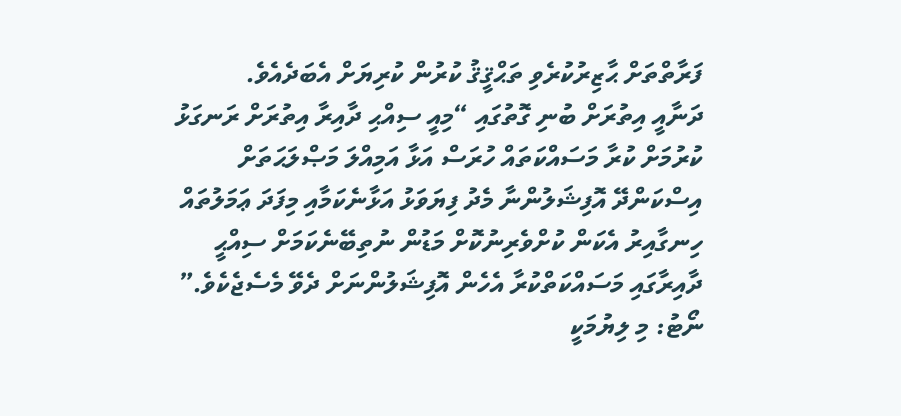ފަރާތްތަށް ޙާޒިރުކުރެވި ތަޙްޤީޤު ކުރުން ކުރިޔަށް އެބަދެއެވެ.
ދަނާއީ އިތުރަށް ބުނި ގޮތުގައި “މިއީ ސިއްޙި ދާއިރާ އިތުރަށް ރަނގަޅު ކުރުމަށް ކުރާ މަސައްކަތައް ހުރަސް އަޅާ އަމިއްލަ މަޞްލަޙަތަށް އިސްކަންދޭ އޮފިޝަލުންނާ މެދު ފިޔަވަޅު އަޅާނެކަމާއި މިފަދަ ޢަމަލުތައް ހިނގާއިރު އެކަން ކުށްވެރިނުކޮށް މަޑުން ނުތިބޭނެކަމަށް ސިއްޙީ ދާއިރާގައި މަސައްކަތްކުރާ އެހެން އޮފިޝަލުންނަށް ދެވޭ މެސެޖެކެވެ.”
ނޯޓު: މި ލިޔުމަކީ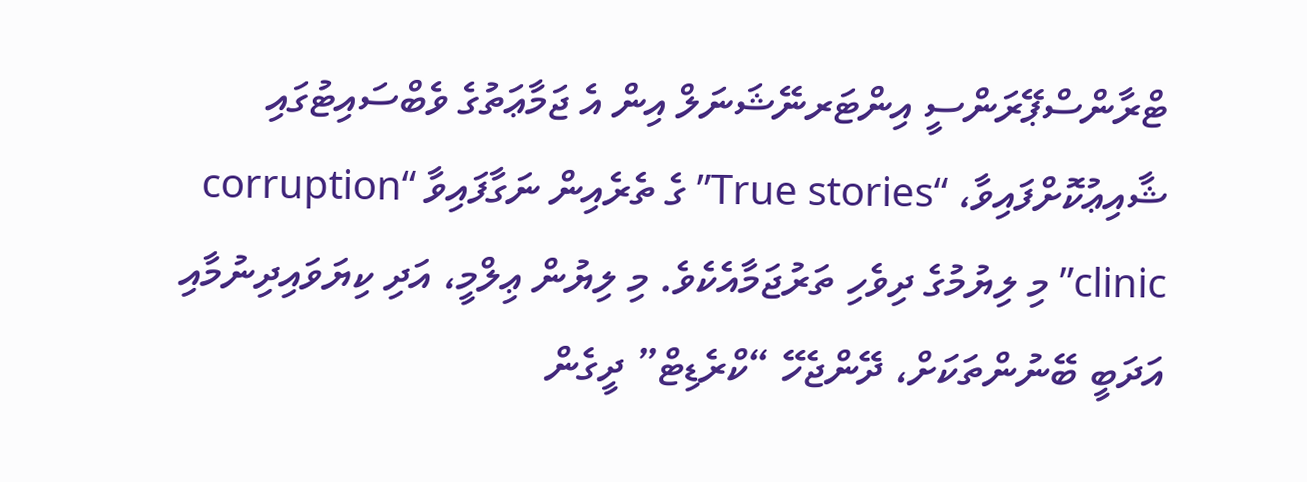ޓްރާންސްޕޭރަންސީ އިންޓަރނޭޝަނަލް އިން އެ ޖަމާޢަތުގެ ވެބްސައިޓުގައި ޝާއިޢުކޮށްފައިވާ، “True stories” ގެ ތެރެއިން ނަގާފައިވާ “corruption clinic” މި ލިޔުމުގެ ދިވެހި ތަރުޖަމާއެކެވެ. މި ލިޔުން ޢިލްމީ، އަދި ކިޔަވައިދިނުމާއި އަދަބީ ބޭނުންތަކަށް، ދޭންޖެހޭ “ކްރެޑިޓް” ދީގެން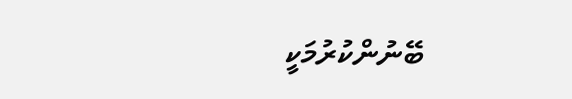ބޭނުންކުރުމަކީ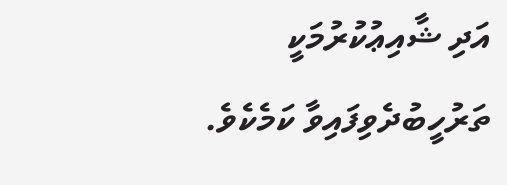އަދި ޝާއިޢުކުރުމަކީ ތަރުހީބުދެވިފައިވާ ކަމެކެވެ.